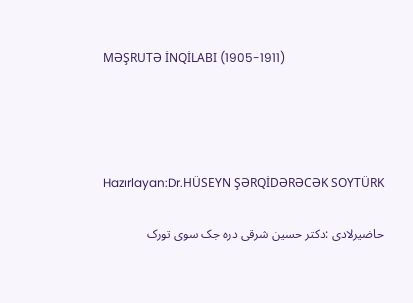MƏŞRUTƏ İNQİLABI (1905-1911)




Hazırlayan:Dr.HÜSEYN ŞƏRQİDƏRƏCƏK SOYTÜRK

حاضیرلادی :دکتر حسین شرقی دره جک سوی تورک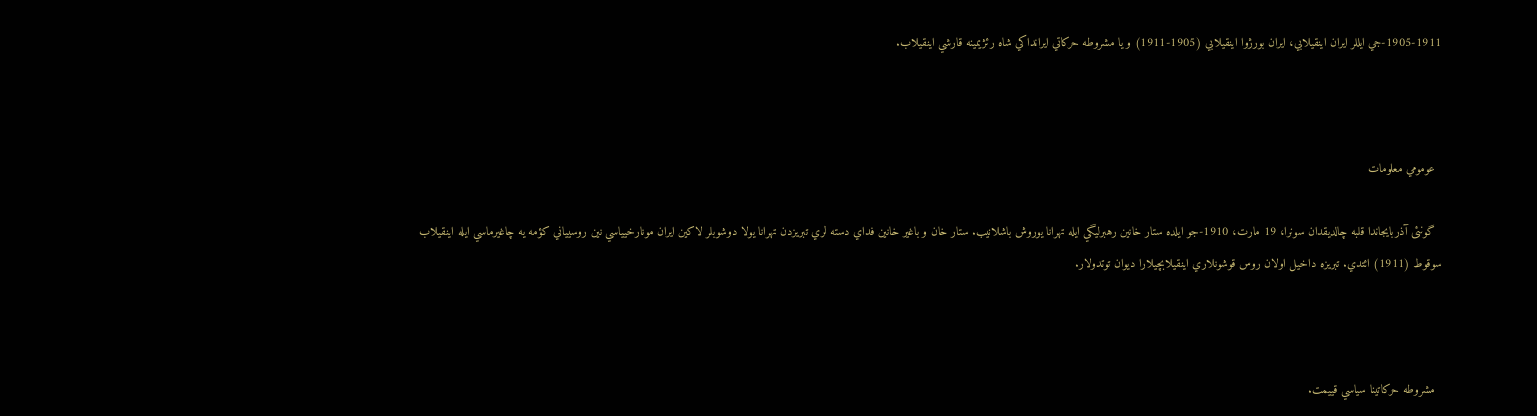1905-1911-جي ايللر ايران اينقيلابي، ايران بورژوا اينقيلابي (1905-1911) و يا مشروطه حرکاتي ايرانداکي شاه رئژيمينه قارشي اينقيلاب.



  عومومي معلومات

  گونئی آذربايجاندا قلبه چالديقدان سونرا، 19 مارت، 1910-جو ايلده ستار خانين رهبرليگي ايله تهرانا يوروش باشلانيب. ستار خان و باغير خانين فداي دسته لري تبريزدن تهرانا يولا دوشوبلر لاکين ايران مونارخيياسي نين روسيياني کؤمه يه چاغيرماسي ايله اينقيلاب سوقوط (1911) ائتدي. تبريزه داخيل اولان روس قوشونلاري اينقيلابچيلارا ديوان توتدولار.



  مشروطه حرکاتينا سياسي قييمت.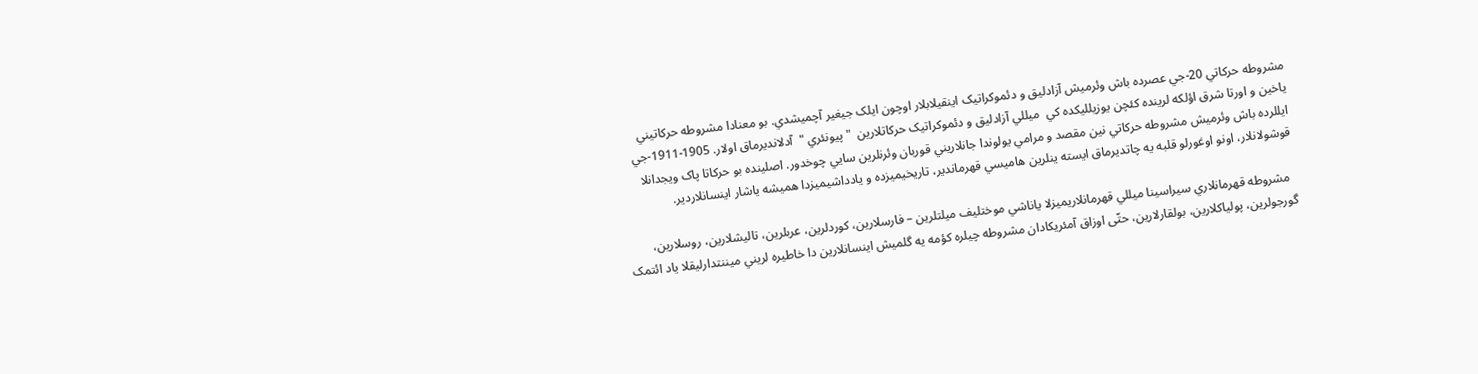مشروطه حرکاتي 20-جي عصرده باش وئرميش آزادليق و دئموکراتيک اينقيلابلار اوچون ايلک جيغير آچميشدي. بو معنادا مشروطه حرکاتيني ياخين و اورتا شرق اؤلکه لرينده کئچن يوزيلليکده کي  ميللي آزادليق و دئموکراتيک حرکاتلارين  " پيونئري "  آدلانديرماق اولار. 1905-1911-جي ايللرده باش وئرميش مشروطه حرکاتي نين مقصد و مرامي يولوندا جانلاريني قوربان وئرنلرين سايي چوخدور. اصلینده بو حرکاتا پاک ويجدانلا قوشولانلار، اونو اوغورلو قلبه يه چاتديرماق ايسته ينلرين هاميسي قهرماندير، تاريخيميزده و يادداشيميزدا هميشه ياشار اينسانلاردير.

  مشروطه قهرمانلاري سيراسينا ميللي قهرمانلاريميزلا ياناشي موختليف ميلتلرين – فارسلارين، کوردلرين، عربلرين، تاليشلارين، روسلارين، گورجولرين، پولياکلارين، بولقارلارين، حتّی اوزاق آمئريکادان مشروطه چيلره کؤمه يه گلميش اينسانلارين دا خاطيره لريني ميننتدارليقلا ياد ائتمک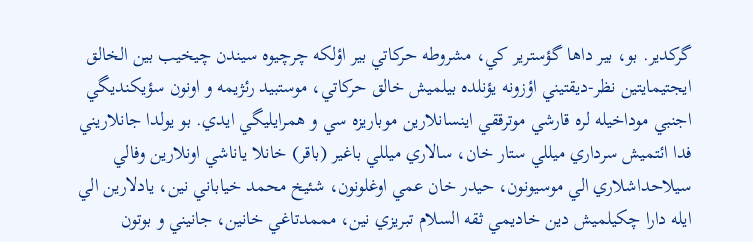گرکدير. بو، بير داها گؤسترير کي، مشروطه حرکاتي بير اؤلکه چرچيوه سيندن چيخيب بين الخالق ايجتيمايتين نظر-ديقتيني اؤزونه يؤنلده بيلميش خالق حرکاتي، موستبيد رئژيمه و اونون سؤيکنديگي اجنبي موداخيله لره قارشي موترققي اينسانلارين موباريزه سي و همرايليگي ايدي. بو يولدا جانلاريني فدا ائتميش سرداري ميللي ستار خان، سالاري ميللي باغير (باقر) خانلا ياناشي اونلارين وفالي سيلاحداشلاري الي موسيونون، حيدر خان عمي اوغلونون، شئيخ محمد خياباني نين، يادلارين الي ايله دارا چکيلميش دين خاديمي ثقه السلام تبريزي نين، مممدتاغي خانين، جانيني و بوتون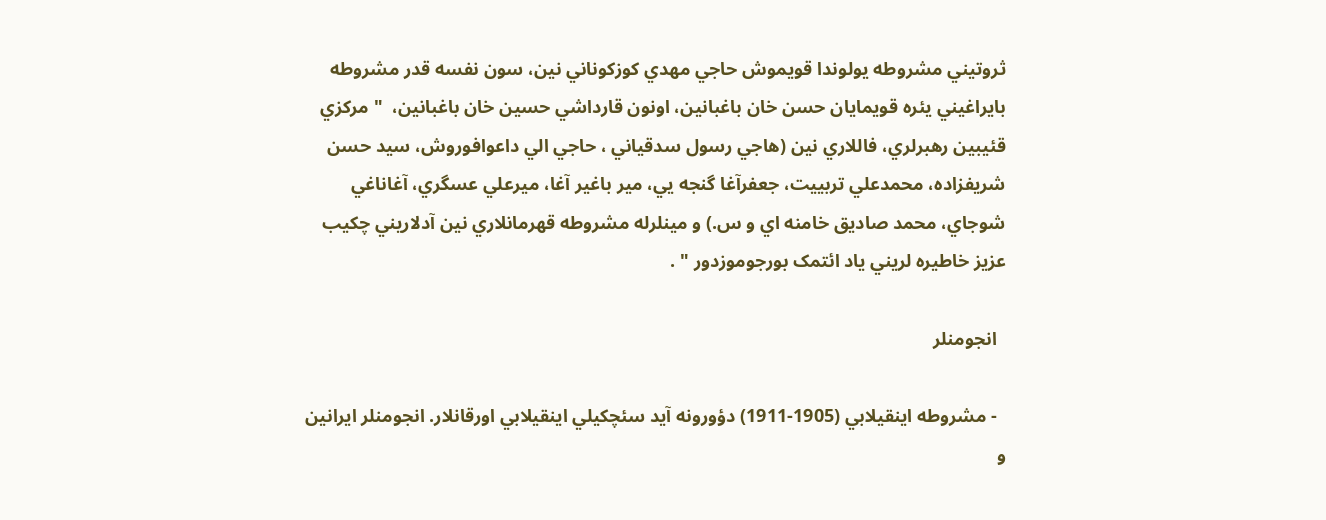ثروتيني مشروطه يولوندا قويموش حاجي مهدي کوزکوناني نين، سون نفسه قدر مشروطه بايراغيني يئره قويمايان حسن خان باغبانين، اونون قارداشي حسین خان باغبانين،  " مرکزي قئيبين رهبرلري، فاللاري نين (هاجي رسول سدقياني ، حاجي الي داعوافوروش، سید حسن شريفزاده، محمدعلي تربييت، جعفرآغا گنجه يي، مير باغير آغا، ميرعلي عسگري، آغاناغي شوجاي، محمد صاديق خامنه اي و س.) و مينلرله مشروطه قهرمانلاري نين آدلاريني چکيب عزيز خاطيره لريني ياد ائتمک بورجوموزدور " .

  انجومنلر

  - مشروطه اينقيلابي (1905-1911) دؤورونه آيد سئچکيلي اينقيلابي اورقانلار. انجومنلر ايرانين و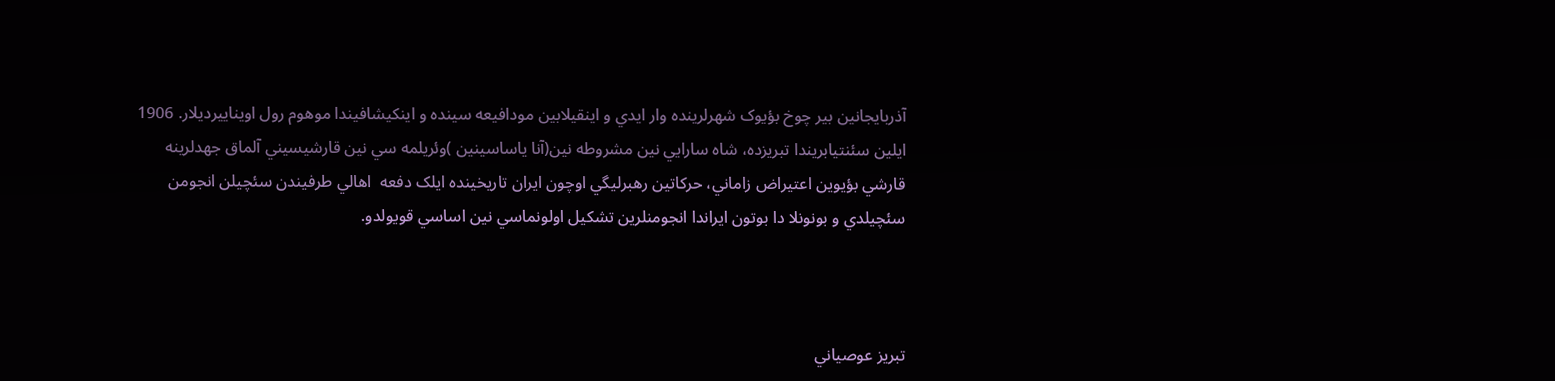آذربايجانين بير چوخ بؤيوک شهرلرينده وار ايدي و اينقيلابين مودافيعه سينده و اينکيشافيندا موهوم رول اويناييرديلار. 1906 ايلين سئنتيابريندا تبريزده، شاه سارايي نين مشروطه نين(آنا یاساسینین )وئريلمه سي نين قارشيسيني آلماق جهدلرينه قارشي بؤيوين اعتيراض زاماني، حرکاتين رهبرليگي اوچون ايران تاريخينده ايلک دفعه  اهالي طرفيندن سئچيلن انجومن سئچيلدي و بونونلا دا بوتون ايراندا انجومنلرين تشکيل اولونماسي نين اساسي قويولدو.



تبريز عوصياني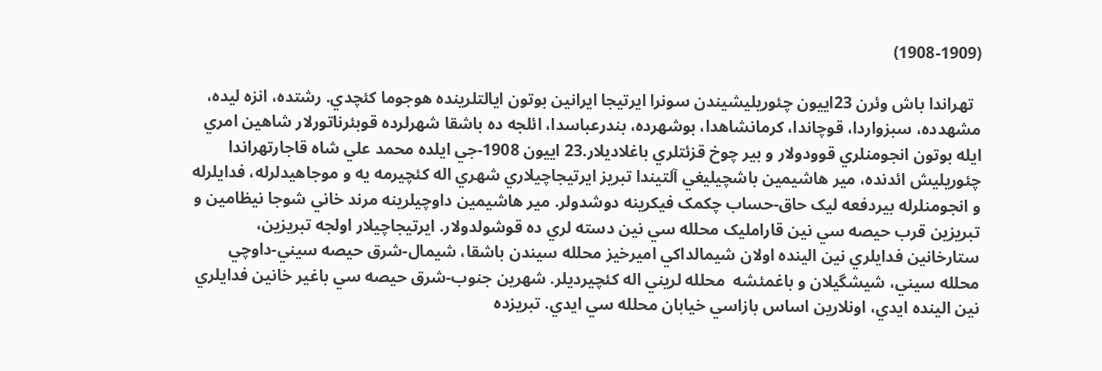(1908-1909)

  تهراندا باش وئرن 23اييون چئوريليشيندن سونرا ايرتيجا ايرانين بوتون ايالتلرينده هوجوما کئچدي. رشتده، انزه ليده، مشهدده، سبزواردا، قوچاندا، کرمانشاهدا، بوشهرده، بندرعباسدا، ائلجه ده باشقا شهرلرده قوبئرناتورلار شاهين امري ايله بوتون انجومنلري قوودولار و بير چوخ قزئتلري باغلاديلار.23 اييون 1908-جي ايلده محمد علي شاه قاجارتهراندا چئوريليش ائدنده، مير هاشيمين باشچيليغي آلتيندا تبريز ايرتيجاچيلاري شهري اله کئچيرمه يه و موجاهيدلرله، فدايلرله و انجومنلرله بيردفعه ليک حاق-حساب چکمک فيکرينه دوشدولر. مير هاشيمين داوچيلرينه مرند خاني شوجا نيظامين و تبريزين قرب حيصه سي نين قارامليک محلله سي نين دسته لري ده قوشولدولار. ايرتيجاچيلار اولجه تبريزين، ستارخانين فدايلري نين الينده اولان شيمالداکي اميرخيز محلله سيندن باشقا، شيمال-شرق حيصه سيني-داوچي محلله سيني، شيشگيلان و باغمئشه  محلله لريني اله کئچيرديلر. شهرين جنوب-شرق حيصه سي باغير خانين فدايلري نين الينده ايدي، اونلارين اساس بازاسي خيابان محلله سي ايدي. تبريزده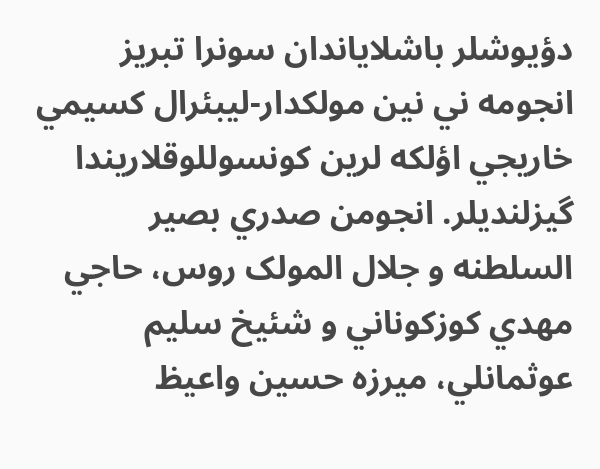دؤيوشلر باشلاياندان سونرا تبريز انجومه ني نين مولکدار-ليبئرال کسيمي خاريجي اؤلکه لرين کونسوللوقلاريندا گيزلنديلر. انجومن صدري بصير  السلطنه و جلال المولک روس، حاجي مهدي کوزکوناني و شئيخ سليم عوثمانلي، ميرزه حسین واعيظ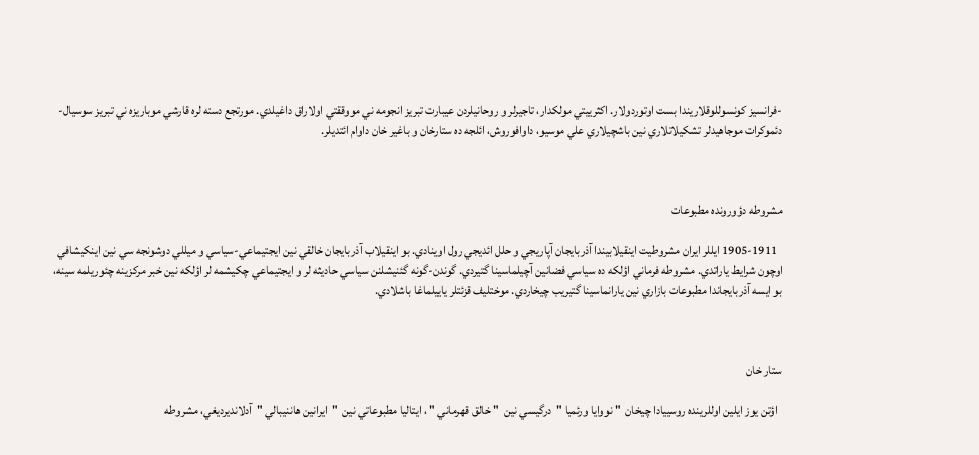-فرانسيز کونسوللوقلاريندا بست اوتوردولار. اکثرييتي مولکدار، تاجيرلر و روحانيلردن عيبارت تبريز انجومه ني مووققتي اولاراق داغيلدي. مورتجع دسته لره قارشي موباريزه ني تبريز سوسيال-دئموکرات موجاهيدلر تشکيلاتلاري نين باشچيلاري علي موسيو، داوافوروش، ائلجه ده ستارخان و باغير خان داوام ائتديلر.



مشروطه دؤورونده مطبوعات

  1905-1911 ايللر ايران مشروطیت اينقيلابيندا آذربايجان آپاريجي و حلل ائديجي رول اوينادي. بو اينقيلاب آذربايجان خالقي نين ايجتيماعي-سياسي و ميللي دوشونجه سي نين اينکيشافي اوچون شرايط ياراتدي. مشروطه فرماني اؤلکه ده سياسي فضانين آچيلماسينا گتيردي. گوندن-گونه گئنيشلنن سياسي حاديثه لر و ايجتيماعي چکيشمه لر اؤلکه نين خبر مرکزينه چئوريلمه سينه، بو ايسه آذربايجاندا مطبوعات بازاري نين يارانماسينا گتيريب چيخاردي. موختليف قزئتلر ياييلماغا باشلادي.



ستار خان

  اؤتن يوز ايلين اوللرينده روسييادا چيخان  " نووايا ورئميا "  درگيسي نين  " خالق قهرماني " ، ايتاليا مطبوعاتي نين  "ايرانين هاننيبالي "  آدلانديرديغي، مشروطه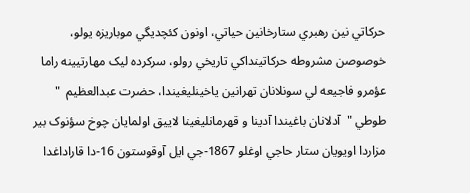حرکاتي نين رهبري ستارخانين حياتي، اونون کئچديگي موباريزه يولو، خوصوصن مشروطه حرکاتينداکي تاريخي رولو، سرکرده ليک مهارتيینه راما عؤمرو فاجيعه لي سونلانان تهرانين ياخينليغيندا، حضرت عبدالعظیم  " طوطي "  آدلانان باغيندا آدينا و قهرمانليغينا لاييق اولمايان چوخ سؤنوک بير مزاردا اويويان ستار حاجي اوغلو 1867-جي ايل آوقوستون 16-دا قاراداغدا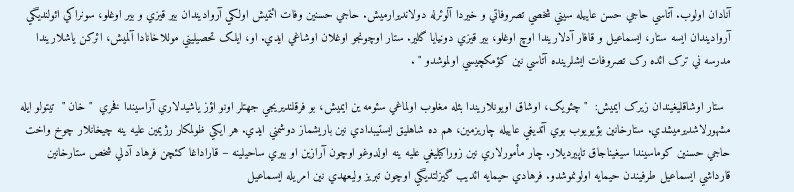آنادان اولوب. آتاسي حاجي حسن عاييله سيني شخصي تصروفاتي و خيردا آلوئرله دولانديرارميش. حاجي حسنين وفات ائتميش اولکي آرواديندان بير قيزي و بير اوغلو، سونراکي ائولنديگي آرواديندان ايسه ستار، ايسماعيل و قافار آدلاريندا اوچ اوغلو، بير قيزي دونيايا گلير. ستار اوچونجو اوغلان اوشاغي ايدي. او، ايلک تحصيليني موللاخانادا آلميش، ائرکن ياشلاريندا مدرسه ني ترک ائده رک تصروفات ايشلرينده آتاسي نين کؤمکچيسي اولموشدو " .

  ستار اوشاقليغيندان زيرک ايميش:  " چئويک، اوشاق اويونلاريندا بئله مغلوب اولماغي سئومه ين ايميش، بو فرقلنديريجي جهتلر اونو اؤز ياشيدلاري آراسيندا فخري  " خان "  تيتولو ايله مشهورلاشديرميشدي. ستارخانين بؤيويوب بوي آتديغي عاييله چاريزمين، هم ده شاهليق ايستيبدادي نين باريشماز دوشمني ايدي. هر ايکي ظولمکار رژيمين عليه ينه چيخانلار چوخ واخت حاجي حسنين کوماسيندا سيغيناجاق تاپيرديلار. چار مأمورلاري نين زوراکيليغي عليه ينه اولدوغو اوچون آرازين او بيري ساحيلينه – قاراداغا کئچن فرهاد آدلي شخص ستارخانين قارداشي ايسماعيل طرفيندن حيمايه اولونموشدو. فرهادي حيمايه ائديب گيزلتديگي اوچون تبريز وليعهدي نين امريله ايسماعيل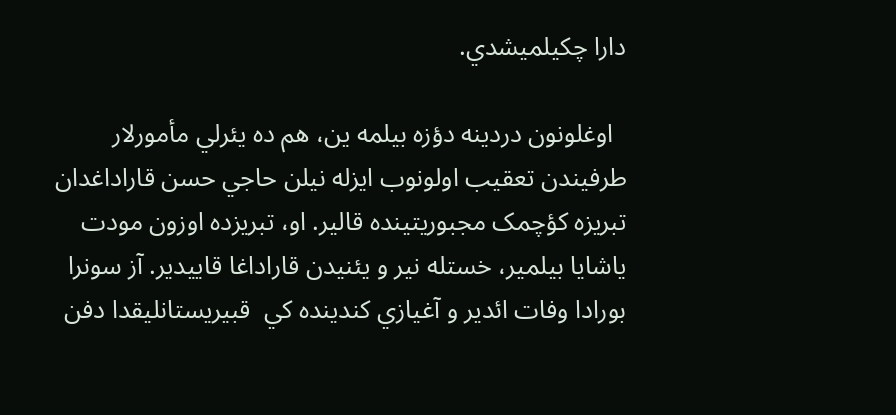دارا چکيلميشدي.

  اوغلونون دردينه دؤزه بيلمه ين، هم ده يئرلي مأمورلار طرفيندن تعقيب اولونوب ايزله نيلن حاجي حسن قاراداغدان تبريزه کؤچمک مجبوريتينده قالير. او، تبريزده اوزون مودت ياشايا بيلمير، خستله نير و يئنيدن قاراداغا قاييدير. آز سونرا بورادا وفات ائدير و آغيازي کندينده کي  قبيريستانليقدا دفن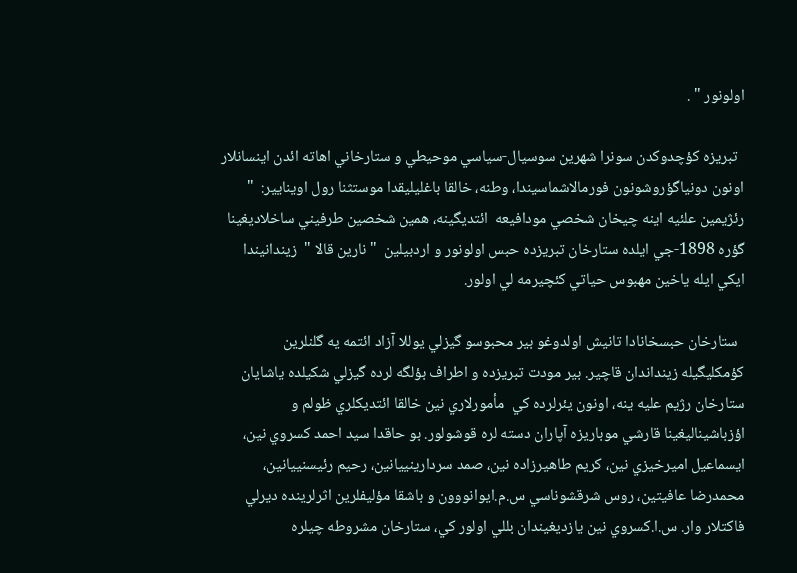اولونور " .

  تبريزه کؤچدوکدن سونرا شهرين سوسيال-سياسي موحيطي و ستارخاني اهاته ائدن اينسانلار اونون دونياگؤروشونون فورمالاشماسيندا، وطنه، خالقا باغليليقدا موستثنا رول اوينايير:  " رئژيمين علئيه اينه چيخان شخصي مودافيعه  ائتديگينه، همين شخصين طرفيني ساخلاديغينا گؤره 1898-جي ايلده ستارخان تبريزده حبس اولونور و اردبيلين  " نارين قالا "  زيندانيندا ايکي ايله ياخين مهبوس حياتي کئچيرمه لي اولور.

  ستارخان حبسخانادا تانيش اولدوغو بير محبوسو گيزلي يوللا آزاد ائتمه يه گلنلرين کؤمکليگيله زينداندان قاچير. بير مودت تبريزده و اطراف بؤلگه لرده گيزلي شکيلده ياشايان ستارخان رژيم عليه ينه، اونون يئرلرده کي  مأمورلاري نين خالقا ائتديکلري ظولم و اؤزباشيناليغينا قارشي موباريزه آپاران دسته لره قوشولور. بو حاقدا سید احمد کسروي نين، ايسماعيل اميرخيزي نين، کريم طاهيرزاده نين، صمد سردارينييانين، رحيم رئيسنييانين، محمدرضا عافيتين، روس شرقشوناسي س.م.ايوانووون و باشقا مؤليفلرين اثرلرينده ديرلي فاکتلار وار. س.ا.کسروي نين يازديغيندان بللي اولور کي، ستارخان مشروطه چيلره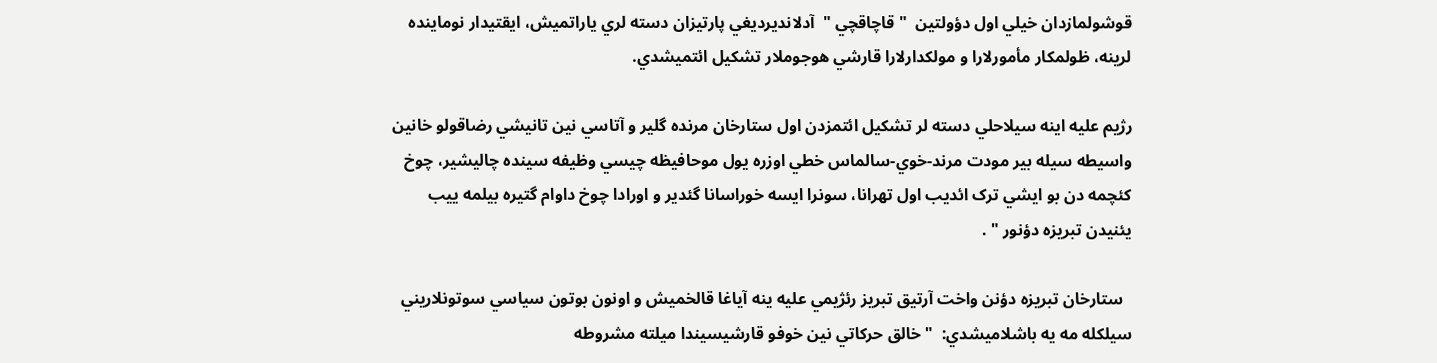قوشولمازدان خيلي اول دؤولتين  " قاچاقچي "  آدلانديرديغي پارتيزان دسته لري ياراتميش، ايقتيدار نوماينده لرينه، ظولمکار مأمورلارا و مولکدارلارا قارشي هوجوملار تشکيل ائتميشدي.

رژيم عليه اينه سيلاحلي دسته لر تشکيل ائتمزدن اول ستارخان مرنده گلير و آتاسي نين تانيشي رضاقولو خانين واسيطه سيله بير مودت مرند-خوي-سالماس خطي اوزره يول موحافيظه چيسي وظيفه سينده چاليشير، چوخ کئچمه دن بو ايشي ترک ائديب اول تهرانا، سونرا ايسه خوراسانا گئدير و اورادا چوخ داوام گتيره بيلمه ييب يئنيدن تبريزه دؤنور " .

  ستارخان تبريزه دؤنن واخت آرتيق تبريز رئژيمي عليه ينه آياغا قالخميش و اونون بوتون سياسي سوتونلاريني سيلکله مه يه باشلاميشدي:  " خالق حرکاتي نين خوفو قارشيسيندا ميلته مشروطه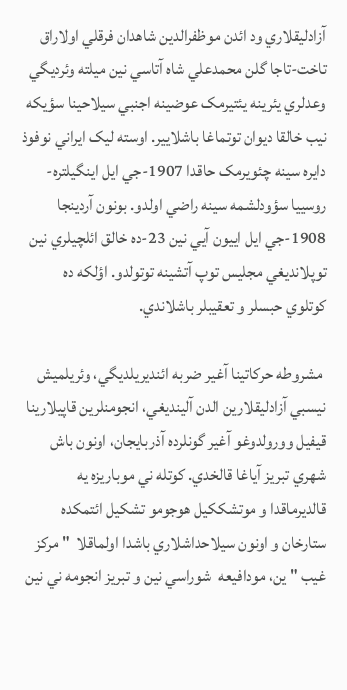آزادليقلاري ود ائدن موظفرالدين شاهدان فرقلي اولاراق تاخت-تاجا گلن محمدعلي شاه آتاسي نين ميلته وئرديگي وعدلري يئرينه يئتيرمک عوضينه اجنبي سيلاحينا سؤيکه نيب خالقا ديوان توتماغا باشلايير. اوسته ليک ايراني نوفوذ دايره سينه چئويرمک حاقدا 1907-جي ايل اينگيلتره-روسييا سؤودلشمه سينه راضي اولدو. بونون آردينجا 1908-جي ايل اييون آيي نين 23-ده خالق ائلچيلري نين توپلانديغي مجليس توپ آتشينه توتولدو. اؤلکه ده کوتلوي حبسلر و تعقيبلر باشلاندي.

 مشروطه حرکاتينا آغير ضربه ائنديريلديگي، وئريلميش نيسبي آزادليقلارين الدن آلينديغي، انجومنلرين قاپيلارينا قيفيل وورولدوغو آغير گونلرده آذربايجان، اونون باش شهري تبريز آياغا قالخدي. کوتله ني موباريزه يه قالديرماقدا و موتشککيل هوجومو تشکيل ائتمکده ستارخان و اونون سيلاحداشلاري باشدا اولماقلا  " مرکز غيب " ين، مودافيعه  شوراسي نين و تبريز انجومه ني نين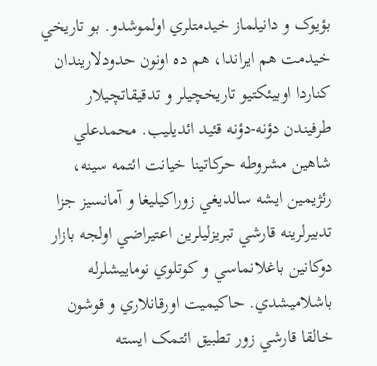بؤيوک و دانيلماز خيدمتلري اولموشدو. بو تاريخي خيدمت هم ايراندا، هم ده اونون حدودلاريندان کناردا اوبيئکتيو تاريخچيلر و تدقيقاتچيلار طرفيندن دؤنه-دؤنه قئيد ائديليب. محمدعلي شاهين مشروطه حرکاتينا خيانت ائتمه سينه، رئژيمين ايشه سالديغي زوراکيليغا و آمانسيز جزا تدبيرلرينه قارشي تبريزليلرين اعتيراضي اولجه بازار دوکانين باغلانماسي و کوتلوي نوماييشلرله باشلاميشدي. حاکيميت اورقانلاري و قوشون خالقا قارشي زور تطبیق ائتمک ايسته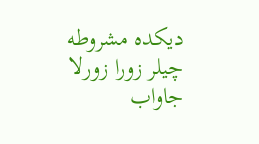ديکده مشروطه چيلر زورا زورلا جاواب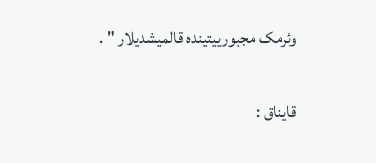وئرمک مجبورييتينده قالميشديلار " .

قایناق :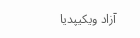آزاد ویکیپدیا